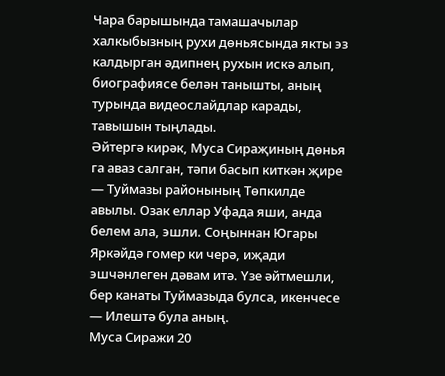Чара барышында тамашачылар халкыбызның рухи дөньясында якты эз калдырган әдипнең рухын искә алып, биографиясе белән танышты, аның турында видеослайдлар карады, тавышын тыңлады.
Әйтергә кирәк, Муса Сираҗиның дөнья га аваз салган, тәпи басып киткән җире — Туймазы районының Төпкилде авылы. Озак еллар Уфада яши, анда белем ала, эшли. Соңыннан Югары Яркәйдә гомер ки черә, иҗади эшчәнлеген дәвам итә. Үзе әйтмешли, бер канаты Туймазыда булса, икенчесе — Илештә була аның.
Муса Сиражи 20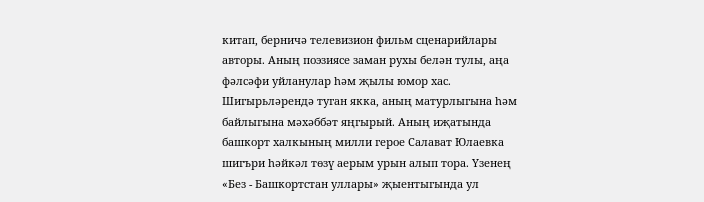китап, берничә телевизион фильм сценарийлары авторы. Аның поэзиясе заман рухы белән тулы, аңа фәлсәфи уйланулар һәм җылы юмор хас. Шигырьләрендә туган якка, аның матурлыгына һәм байлыгына мәхәббәт яңгырый. Аның иҗатында башкорт халкының милли герое Салават Юлаевка шигъри һәйкәл төзү аерым урын алып тора. Үзенең «Без - Башкортстан уллары» җыентыгында ул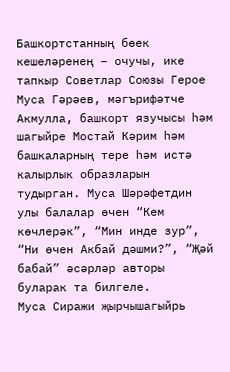Башкортстанның бөек кешеләренең – очучы, ике тапкыр Советлар Союзы Герое Муса Гәрәев, мәгърифәтче Акмулла, башкорт язучысы һәм шагыйре Мостай Кәрим һәм башкаларның тере һәм истә калырлык образларын тудырган. Муса Шәрәфетдин улы балалар өчен “Кем көчлерәк”, “Мин инде зур”, “Ни өчен Акбай дәшми?”, “Җәй бабай” әсәрләр авторы буларак та билгеле.
Муса Сиражи җырчышагыйрь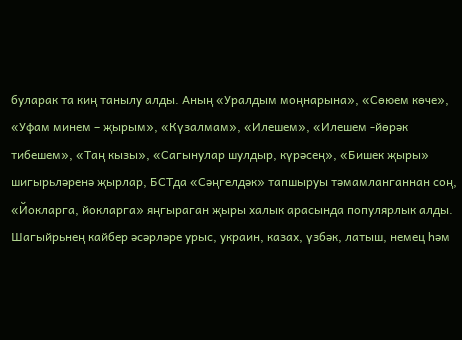буларак та киң танылу алды. Аның «Уралдым моңнарына», «Сөюем көче», «Уфам минем – җырым», «Күзалмам», «Илешем», «Илешем -йөрәк тибешем», «Таң кызы», «Сагынулар шулдыр, күрәсең», «Бишек җыры» шигырьләренә җырлар, БСТда «Сәңгелдәк» тапшыруы тәмамланганнан соң, «Йокларга, йокларга» яңгыраган җыры халык арасында популярлык алды.
Шагыйрьнең кайбер әсәрләре урыс, украин, казах, үзбәк, латыш, немец һәм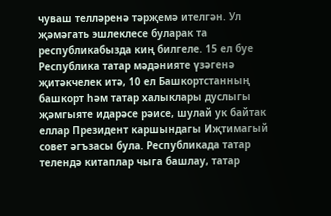чуваш телләренә тәрҗемә ителгән. Ул җәмәгать эшлеклесе буларак та республикабызда киң билгеле. 15 ел буе Республика татар мәдәнияте үзәгенә җитәкчелек итә, 10 ел Башкортстанның башкорт һәм татар халыклары дуслыгы җәмгыяте идарәсе рәисе, шулай ук байтак еллар Президент каршындагы Иҗтимагый совет әгъзасы була. Республикада татар телендә китаплар чыга башлау, татар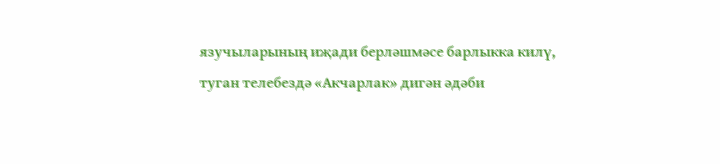язучыларының иҗади берләшмәсе барлыкка килү, туган телебездә «Акчарлак» дигән әдәби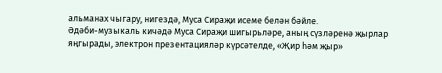альманах чыгару, нигездә, Муса Сираҗи исеме белән бәйле.
Әдәби-музыкаль кичәдә Муса Сираҗи шигырьләре, аның сүзләренә җырлар яңгырады, электрон презентацияләр күрсәтелде, «Җир һәм җыр»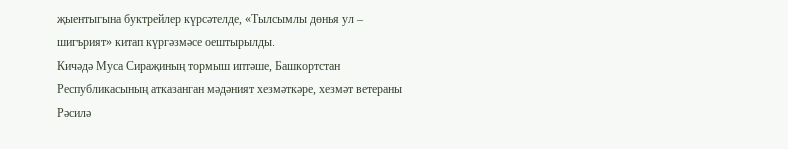җыентыгына буктрейлер күрсәтелде, «Тылсымлы дөнья ул – шигърият» китап күргәзмәсе оештырылды.
Кичәдә Муса Сираҗиның тормыш иптәше, Башкортстан Республикасының атказанган мәдәният хезмәткәре, хезмәт ветераны Рәсилә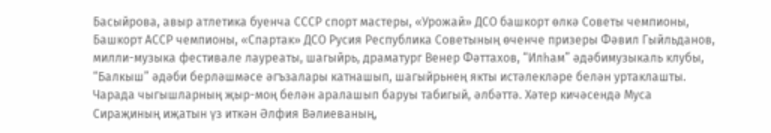Басыйрова, авыр атлетика буенча СССР спорт мастеры, «Урожай» ДСО башкорт өлкә Советы чемпионы, Башкорт АССР чемпионы, «Спартак» ДСО Русия Республика Советының өченче призеры Фәвил Гыйльданов, милли-музыка фестивале лауреаты, шагыйрь, драматург Венер Фәттахов, “Илһам” әдәбимузыкаль клубы, “Балкыш” әдәби берләшмәсе әгъзалары катнашып, шагыйрьнең якты истәлекләре белән уртаклашты.
Чарада чыгышларның җыр-моң белән аралашып баруы табигый, әлбәттә. Хәтер кичәсендә Муса Сираҗиның иҗатын үз иткән Әлфия Вәлиеваның,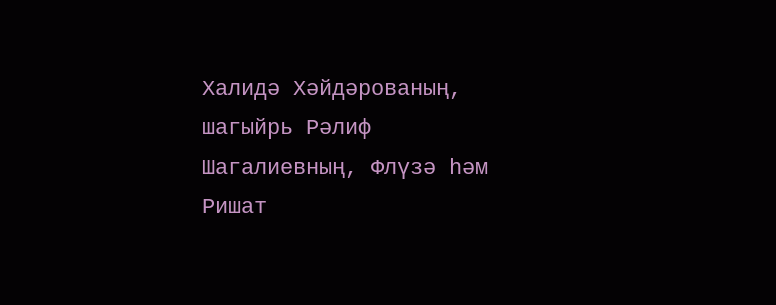Халидә Хәйдәрованың, шагыйрь Рәлиф Шагалиевның, Флүзә һәм Ришат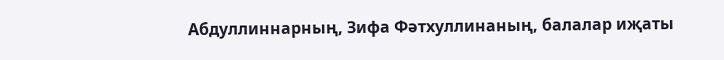Абдуллиннарның, Зифа Фәтхуллинаның, балалар иҗаты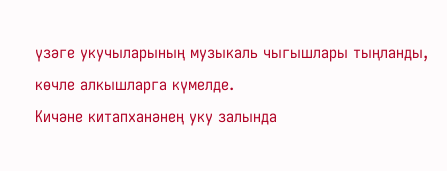үзәге укучыларының музыкаль чыгышлары тыңланды, көчле алкышларга күмелде.
Кичәне китапханәнең уку залында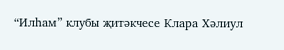“Илһам” клубы җитәкчесе Клара Хәлиул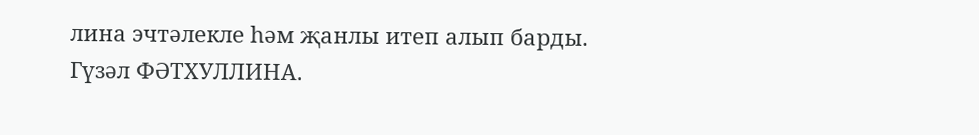лина эчтәлекле һәм җанлы итеп алып барды.
Гүзәл ФӘТХУЛЛИНА.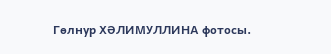Гөлнур ХӘЛИМУЛЛИНА фотосы.